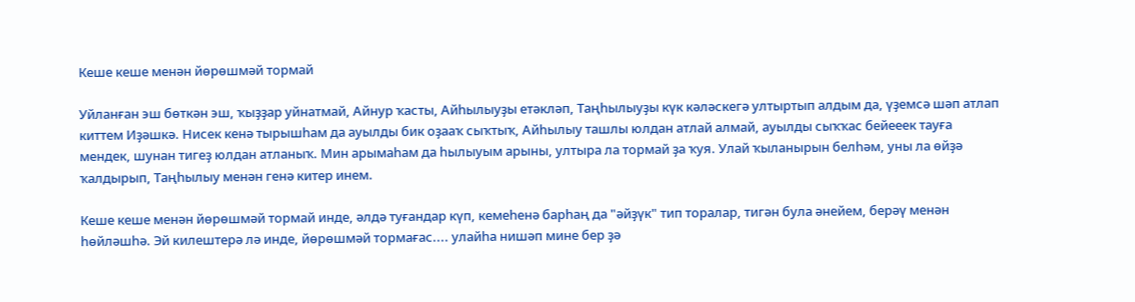Кеше кеше менән йөрөшмәй тормай

Уйланған эш бөткән эш, ҡыҙҙар уйнатмай, Айнур ҡасты, Айһылыуҙы етәкләп, Таңһылыуҙы күк кәләскегә ултыртып алдым да, үҙемсә шәп атлап киттем Иҙәшкә. Нисек кенә тырышһам да ауылды бик оҙааҡ сыҡтыҡ, Айһылыу ташлы юлдан атлай алмай, ауылды сыҡҡас бейееек тауға мендек, шунан тигеҙ юлдан атланыҡ. Мин арымаһам да һылыуым арыны, ултыра ла тормай ҙа ҡуя. Улай ҡыланырын белһәм, уны ла өйҙә ҡалдырып, Таңһылыу менән генә китер инем.

Кеше кеше менән йөрөшмәй тормай инде, әлдә туғандар күп, кемеһенә барһаң да "әйҙүк" тип торалар, тигән була әнейем, берәү менән һөйләшһә. Эй килештерә лә инде, йөрөшмәй тормағас.... улайһа нишәп мине бер ҙә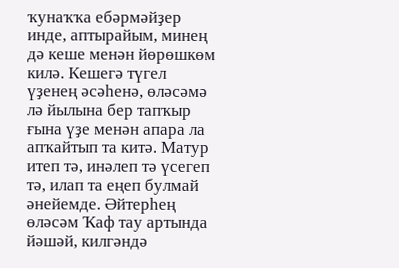ҡунаҡҡа ебәрмәйҙер инде, аптырайым, минең дә кеше менән йөрөшкөм килә. Кешегә түгел үҙенең әсәһенә, өләсәмә лә йылына бер тапҡыр ғына үҙе менән апара ла апҡайтып та китә. Матур итеп тә, инәлеп тә үсегеп тә, илап та еңеп булмай әнейемде. Әйтерһең өләсәм Ҡаф тау артында йәшәй, килгәндә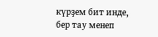күрҙем бит инде, бер тау менеп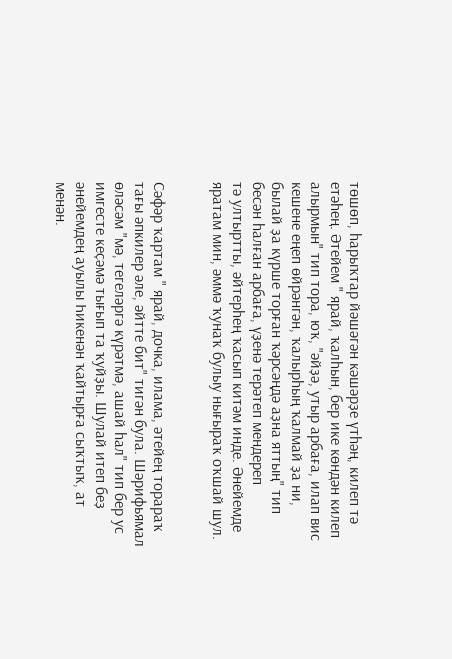төшөп, һарыҡтар йәшәгән кәшәрҙе үтһәң, килеп тә етәһең. Әтейем " ярай, ҡалһын, бер ике көндән килеп алырмын" тип тора, юҡ, "әйҙә, утыр арбаға, илап вис кешене еңеп өйрәнгән, ҡалырһың ҡалмай ҙа ни, былай ҙа күрше торған ҡәрсәңдә аҙна яттың" тип бесән һалған арбаға, үҙенә терәтеп мендереп
тә ултыртты, әйтерһең ҡасып китәм инде. Әнейемде яратам мин, әммә ҡунаҡ булыу нығыраҡ оҡшай шул.


Сәфәр ҡартам " ярай, дочка, илама, әтейең торараҡ тағы әпкилер әле, әйтте бит" тигән була. Шәрифьямал өләсәм "мә, тегеләргә күрәтмә, ашай һал" тип бер ус имгесте кеҫәмә тығып та ҡуйҙы. Шулай итеп беҙ әнейемдең ауылы Һикенән ҡайтырға сыҡтыҡ, ат менән.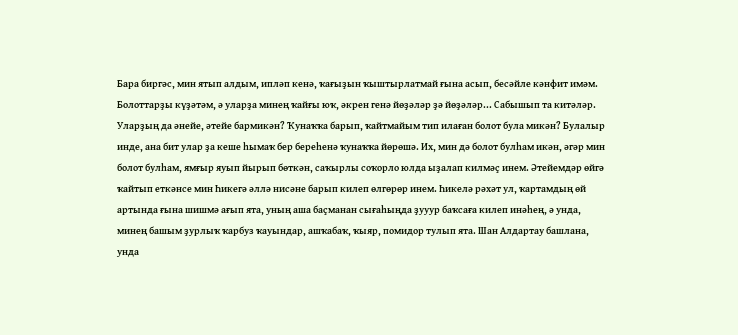Бара биргәс, мин ятып алдым, ипләп кенә, ҡағыҙын ҡыштырлатмай ғына асып, бесәйле кәнфит имәм.
Болоттарҙы күҙәтәм, ә уларҙа минең ҡайғы юҡ, әкрен генә йөҙәләр ҙә йөҙәләр... Сабышып та китәләр. Уларҙың да әнейе, әтейе бармикән? Ҡунаҡҡа барып, ҡайтмайым тип илаған болот була микән? Булалыр инде, ана бит улар ҙа кеше һымаҡ бер береһенә ҡунаҡҡа йөрөшә. Их, мин дә болот булһам икән, әгәр мин болот булһам, ямғыр яуып йырып бөткән, саҡырлы соҡорло юлда ыҙалап килмәҫ инем. Әтейемдәр өйгә ҡайтып еткәнсе мин Һикегә әллә нисәне барып килеп өлгөрөр инем. Һикелә рәхәт ул, ҡартамдың өй артында ғына шишмә ағып ята, уның аша баҫманан сығаһыңда ҙууур баҡсаға килеп инәһең, ә унда, минең башым ҙурлыҡ ҡарбуз ҡауындар, ашҡабаҡ, ҡыяр, помидор тулып ята. Шан Алдартау башлана, унда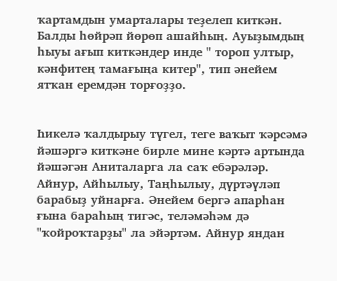ҡартамдын умарталары теҙелеп киткән. Балды һөйрәп йөрөп ашайһың. Ауыҙымдың һыуы ағып киткәндер инде " тороп ултыр, кәнфитең тамағыңа китер", тип әнейем ятҡан еремдән торғоҙҙо.


Һикелә ҡалдырыу түгел, теге ваҡыт ҡәрсәмә йәшәргә киткәне бирле мине кәртә артында йәшәгән Аниталарга ла саҡ ебәрәләр. Айнур, Айһылыу, Таңһылыу, дүртәүләп барабыҙ уйнарға. Әнейем бергә апарһан ғына бараһың тигәс, теләмәһәм дә "ҡойроҡтарҙы" ла эйәртәм. Айнур яндан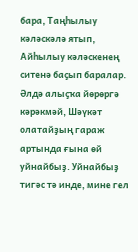бара, Таңһылыу кәләскәлә ятып, Айһылыу кәләскенең ситенә баҫып баралар. Әлдә алыҫҡа йөрөргә кәрәкмәй, Шәүкәт олатайҙың гараж артында ғына өй уйнайбыҙ. Уйнайбыҙ тигәс тә инде, мине гел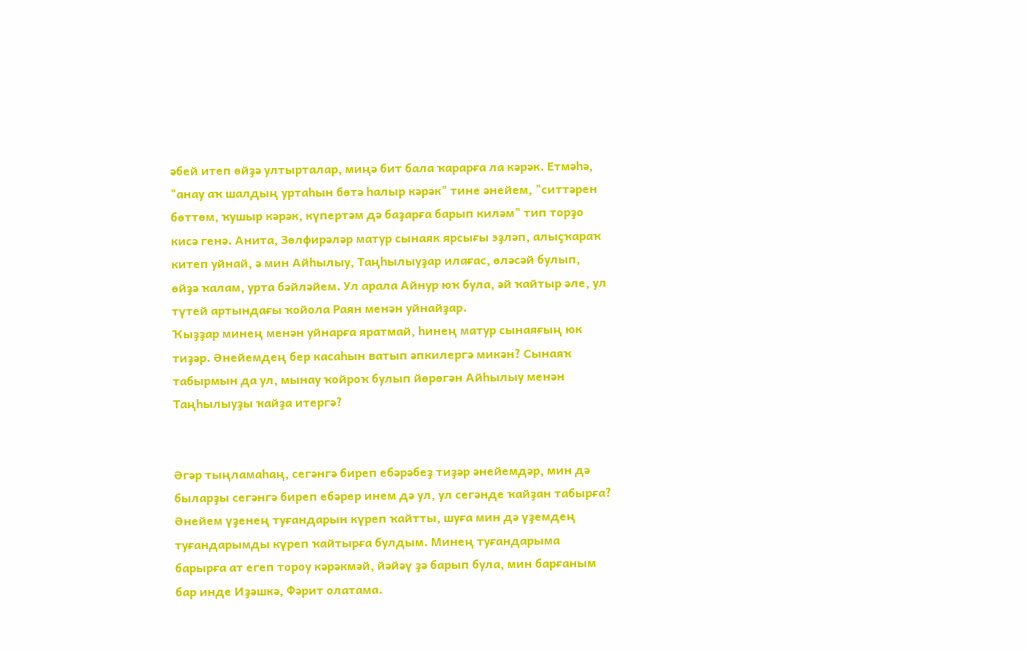әбей итеп өйҙә ултырталар, миңә бит бала ҡарарға ла кәрәк. Етмәһә, "анау аҡ шалдың уртаһын бөтә һалыр кәрәк" тине әнейем, "ситтәрен бөттөм, ҡушыр кәрәк, күпертәм дә баҙарға барып киләм" тип торҙо кисә генә. Анита, Зөлфирәләр матур сынаяк ярсығы эҙләп, алыҫҡараҡ китеп уйнай, ә мин Айһылыу, Таңһылыуҙар илағас, өләсәй булып, өйҙә ҡалам, урта бәйләйем. Ул арала Айнур юҡ була, әй ҡайтыр әле, ул түтей артындағы ҡойола Раян менән уйнайҙар.
Ҡыҙҙар минең менән уйнарға яратмай, һинең матур сынаяғың юк тиҙәр. Әнейемдең бер касаһын ватып әпкилергә микән? Сынаяҡ табырмын да ул, мынау ҡойроҡ булып йөрөгән Айһылыу менән Таңһылыуҙы ҡайҙа итергә?


Әгәр тыңламаһаң, сегәнгә биреп ебәрәбеҙ тиҙәр әнейемдәр, мин дә быларҙы сегәнгә биреп ебәрер инем дә ул, ул сегәнде ҡайҙан табырға?
Әнейем үҙенең туғандарын күреп ҡайтты, шуға мин дә үҙемдең туғандарымды күреп ҡайтырға булдым. Минең туғандарыма барырға ат егеп тороу кәрәкмәй, йәйәү ҙә барып була, мин барғаным бар инде Иҙәшкә, Фәрит олатама.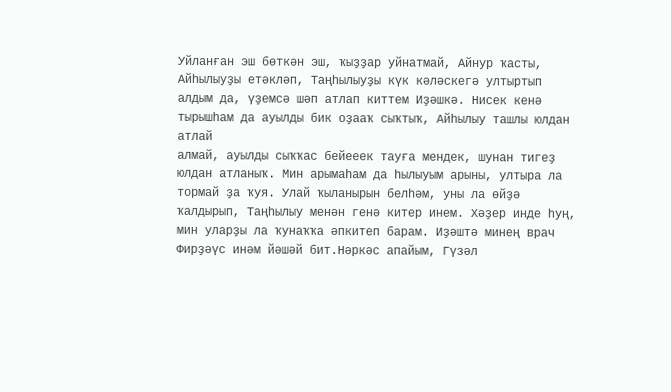Уйланған эш бөткән эш, ҡыҙҙар уйнатмай, Айнур ҡасты, Айһылыуҙы етәкләп, Таңһылыуҙы күк кәләскегә ултыртып алдым да, үҙемсә шәп атлап киттем Иҙәшкә. Нисек кенә тырышһам да ауылды бик оҙааҡ сыҡтыҡ, Айһылыу ташлы юлдан атлай
алмай, ауылды сыҡҡас бейееек тауға мендек, шунан тигеҙ юлдан атланыҡ. Мин арымаһам да һылыуым арыны, ултыра ла тормай ҙа ҡуя. Улай ҡыланырын белһәм, уны ла өйҙә ҡалдырып, Таңһылыу менән генә китер инем. Хәҙер инде һуң, мин уларҙы ла ҡунаҡҡа әпкитеп барам. Иҙәштә минең врач Фирҙәүс инәм йәшәй бит.Нәркәс апайым, Гүзәл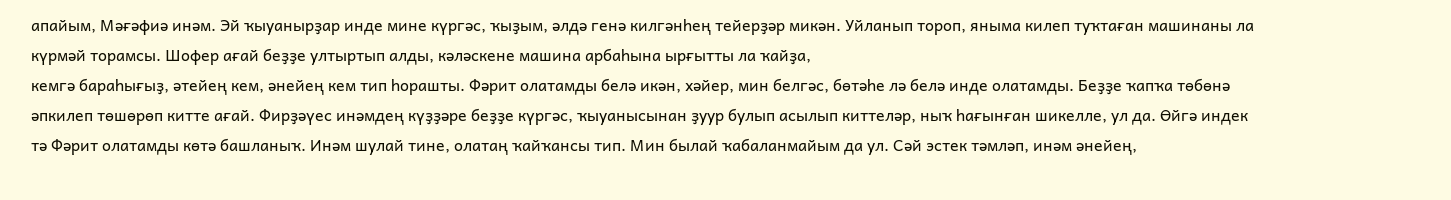апайым, Мәғәфиә инәм. Эй ҡыуанырҙар инде мине күргәс, ҡыҙым, әлдә генә килгәнһең тейерҙәр микән. Уйланып тороп, яныма килеп туҡтаған машинаны ла күрмәй торамсы. Шофер ағай беҙҙе ултыртып алды, кәләскене машина арбаһына ырғытты ла ҡайҙа,
кемгә бараһығыҙ, әтейең кем, әнейең кем тип һорашты. Фәрит олатамды белә икән, хәйер, мин белгәс, бөтәһе лә белә инде олатамды. Беҙҙе ҡапҡа төбөнә әпкилеп төшөрөп китте ағай. Фирҙәүес инәмдең күҙҙәре беҙҙе күргәс, ҡыуанысынан ҙуур булып асылып киттеләр, ныҡ һағынған шикелле, ул да. Өйгә индек тә Фәрит олатамды көтә башланыҡ. Инәм шулай тине, олатаң ҡайҡансы тип. Мин былай ҡабаланмайым да ул. Сәй эстек тәмләп, инәм әнейең,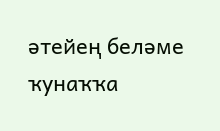әтейең беләме ҡунаҡҡа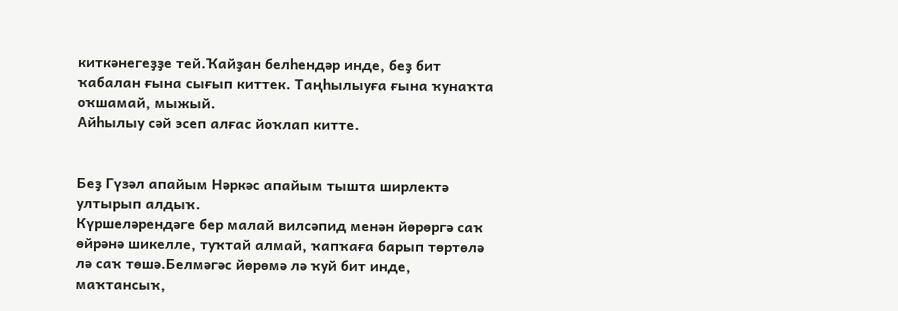киткәнегеҙҙе тей.Ҡайҙан белһендәр инде, беҙ бит ҡабалан ғына сығып киттек. Таңһылыуға ғына ҡунаҡта оҡшамай, мыжый.
Айһылыу сәй эсеп алғас йоҡлап китте.


Беҙ Гүзәл апайым Нәркәс апайым тышта ширлектә ултырып алдыҡ.
Күршеләрендәге бер малай вилсәпид менән йөрөргә саҡ өйрәнә шикелле, туҡтай алмай, ҡапҡаға барып төртөлә лә саҡ төшә.Белмәгәс йөрөмә лә ҡуй бит инде, маҡтансыҡ,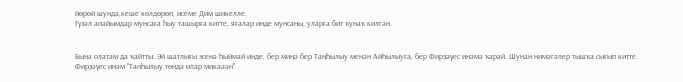йөрөй шунда,кеше көлдөрөп, исеме Дим шикелле.
Гүзәл апайымдар мунсаға һыу ташырға китте, яғалар инде мунсаны, уларға бит ҡунаҡ килгән.


Бына олатам да ҡайтты. Эй шатлығы эсенә һыймай инде, бер миңә бер Таңһылыу менән Айһылыуға, бер Фирҙәүес инәмә ҡарай. Шунан нимәгәлер тышҡа сығып китте. Фирҙәүес инәм "Танһылыу төндә илар микәәән"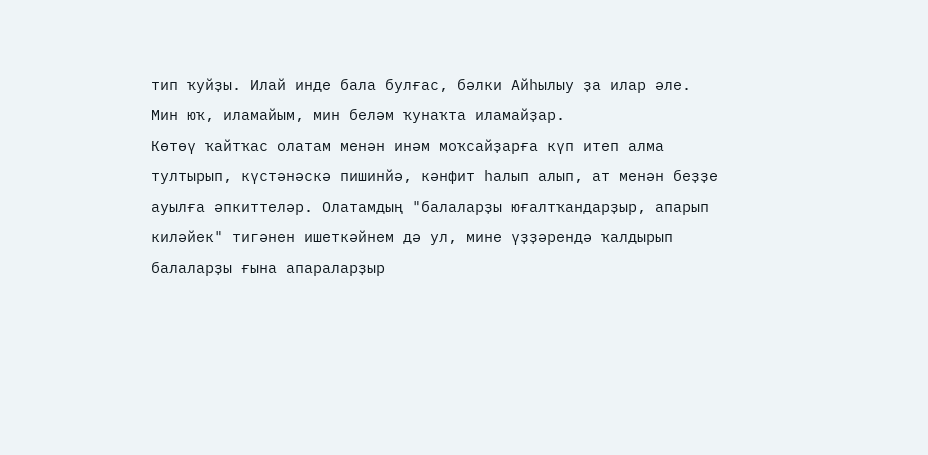тип ҡуйҙы. Илай инде бала булғас, бәлки Айһылыу ҙа илар әле. Мин юҡ, иламайым, мин беләм ҡунаҡта иламайҙар.
Көтөү ҡайтҡас олатам менән инәм моҡсайҙарға күп итеп алма тултырып, күстәнәскә пишинйә, кәнфит һалып алып, ат менән беҙҙе ауылға әпкиттеләр. Олатамдың "балаларҙы юғалтҡандарҙыр, апарып киләйек" тигәнен ишеткәйнем дә ул, мине үҙҙәрендә ҡалдырып балаларҙы ғына апараларҙыр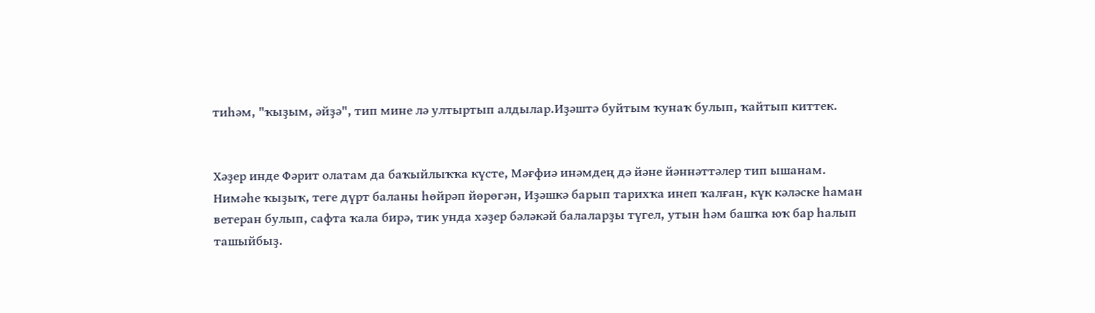тиһәм, "ҡыҙым, әйҙә", тип мине лә ултыртып алдылар.Иҙәштә буйтым ҡунаҡ булып, ҡайтып киттек.


Хәҙер инде Фәрит олатам да баҡыйлыҡҡа күсте, Мәғфиә инәмдең дә йәне йәннәттәлер тип ышанам.
Нимәһе ҡыҙыҡ, теге дүрт баланы һөйрәп йөрөгән, Иҙәшкә барып тарихҡа инеп ҡалған, күк кәләске һаман ветеран булып, сафта ҡала бирә, тик унда хәҙер бәләкәй балаларҙы түгел, утын һәм башҡа юҡ бар һалып ташыйбыҙ.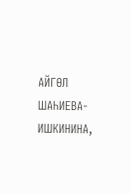АЙГӨЛ ШАҺИЕВА-ИШКИНИНА,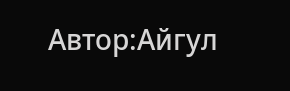Автор:Айгул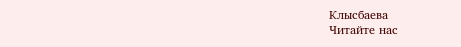Клысбаева
Читайте нас